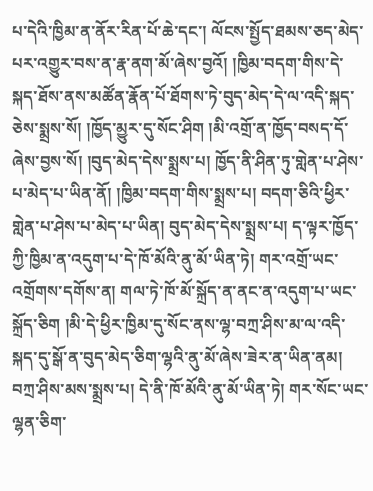པ་དེའི་ཁྱིམ་ན་ནོར་རིན་པོ་ཆེ་དང་། ལོངས་སྤྱོད་ཐམས་ཅད་མེད་པར་འགྱུར་བས་ན་རྣ་ནག་མོ་ཞེས་བྱའོ། །ཁྱིམ་བདག་གིས་དེ་སྐད་ཐོས་ནས་མཚོན་རྣོན་པོ་ཐོགས་ཏེ་བུད་མེད་དེ་ལ་འདི་སྐད་ཅེས་སྨྲས་སོ། །ཁྱོད་མྱུར་དུ་སོང་ཤིག །མི་འགྲོ་ན་ཁྱོད་བསད་དོ་ཞེས་བྱས་སོ། །བུད་མེད་དེས་སྨྲས་པ། ཁྱོད་ནི་ཤིན་ཏུ་གླེན་པ་ཤེས་པ་མེད་པ་ཡིན་ནོ། །ཁྱིམ་བདག་གིས་སྨྲས་པ། བདག་ཅིའི་ཕྱིར་གླེན་པ་ཤེས་པ་མེད་པ་ཡིན། བུད་མེད་དེས་སྨྲས་པ། ད་ལྟར་ཁྱོད་ཀྱི་ཁྱིམ་ན་འདུག་པ་དེ་ཁོ་མོའི་ནུ་མོ་ཡིན་ཏེ། གར་འགྲོ་ཡང་འགྲོགས་དགོས་ན། གལ་ཏེ་ཁོ་མོ་སྐྲོད་ན་ནང་ན་འདུག་པ་ཡང་སྐྲོད་ཅིག །མི་དེ་ཕྱིར་ཁྱིམ་དུ་སོང་ནས་ལྷ་བཀྲ་ཤིས་མ་ལ་འདི་སྐད་དུ་སྒོ་ན་བུད་མེད་ཅིག་ལྷའི་ནུ་མོ་ཞེས་ཟེར་ན་ཡིན་ནམ། བཀྲ་ཤིས་མས་སྨྲས་པ། དེ་ནི་ཁོ་མོའི་ནུ་མོ་ཡིན་ཏེ། གར་སོང་ཡང་ལྷན་ཅིག་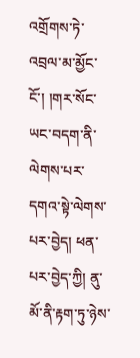འགྲོགས་ཏེ་འབྲལ་མ་མྱོང་ངོ་། །གར་སོང་ཡང་བདག་ནི་ལེགས་པར་དགའ་སྟེ་ལེགས་པར་བྱེད། ཕན་པར་བྱེད་ཀྱི། ནུ་མོ་ནི་རྟག་ཏུ་ཉེས་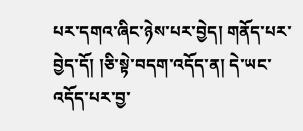པར་དགའ་ཞིང་ཉེས་པར་བྱེད། གནོད་པར་བྱེད་དོ། །ཅི་སྟེ་བདག་འདོད་ན། དེ་ཡང་འདོད་པར་བྱ་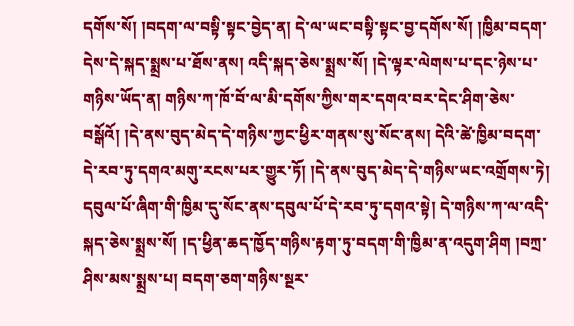དགོས་སོ། །བདག་ལ་བསྟི་སྟང་བྱེད་ན། དེ་ལ་ཡང་བསྟི་སྟང་བྱ་དགོས་སོ། །ཁྱིམ་བདག་དེས་དེ་སྐད་སྨྲས་པ་ཐོས་ནས། འདི་སྐད་ཅེས་སྨྲས་སོ། །དེ་ལྟར་ལེགས་པ་དང་ཉེས་པ་གཉིས་ཡོད་ན། གཉིས་ཀ་ཁོ་བོ་ལ་མི་དགོས་ཀྱིས་གར་དགའ་བར་དེང་ཤིག་ཅེས་བསྒོའོ། །དེ་ནས་བུད་མེད་དེ་གཉིས་ཀྱང་ཕྱིར་གནས་སུ་སོང་ནས། དེའི་ཚེ་ཁྱིམ་བདག་དེ་རབ་ཏུ་དགའ་མགུ་རངས་པར་གྱུར་ཏོ། །དེ་ནས་བུད་མེད་དེ་གཉིས་ཡང་འགྲོགས་ཏེ། དབུལ་པོ་ཞིག་གི་ཁྱིམ་དུ་སོང་ནས་དབུལ་པོ་དེ་རབ་ཏུ་དགའ་སྟེ། དེ་གཉིས་ཀ་ལ་འདི་སྐད་ཅེས་སྨྲས་སོ། །ད་ཕྱིན་ཆད་ཁྱོད་གཉིས་རྟག་ཏུ་བདག་གི་ཁྱིམ་ན་འདུག་ཤིག །བཀྲ་ཤིས་མས་སྨྲས་པ། བདག་ཅག་གཉིས་སྔར་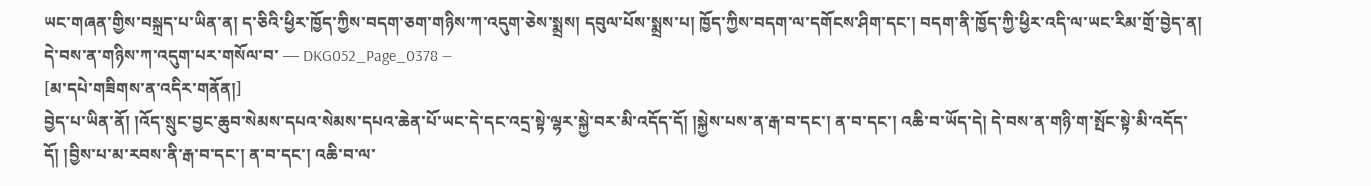ཡང་གཞན་གྱིས་བསྐྲད་པ་ཡིན་ན། ད་ཅིའི་ཕྱིར་ཁྱོད་ཀྱིས་བདག་ཅག་གཉིས་ཀ་འདུག་ཅེས་སྨྲས། དབུལ་པོས་སྨྲས་པ། ཁྱོད་ཀྱིས་བདག་ལ་དགོངས་ཤིག་དང་། བདག་ནི་ཁྱོད་ཀྱི་ཕྱིར་འདི་ལ་ཡང་རིམ་གྲོ་བྱེད་ན། དེ་བས་ན་གཉིས་ཀ་འདུག་པར་གསོལ་བ་ ― DKG052_Page_0378 ―
[མ་དཔེ་གཟིགས་ན་འདིར་གནོན།]
བྱེད་པ་ཡིན་ནོ། །འོད་སྲུང་བྱང་ཆུབ་སེམས་དཔའ་སེམས་དཔའ་ཆེན་པོ་ཡང་དེ་དང་འདྲ་སྟེ་ལྷར་སྐྱེ་བར་མི་འདོད་དོ། །སྐྱེས་པས་ན་རྒ་བ་དང་། ན་བ་དང་། འཆི་བ་ཡོད་དེ། དེ་བས་ན་གཉི་ག་སྤོང་སྟེ་མི་འདོད་དོ། །བྱིས་པ་མ་རབས་ནི་རྒ་བ་དང་། ན་བ་དང་། འཆི་བ་ལ་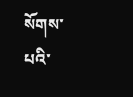སོགས་པའི་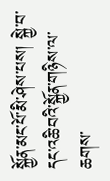སྐྱོན་མང་པོ་མི་ཤེས་པས། སྐྱེ་བ་དང་འཆི་བའི་སྐྱོན་གཉིས་ལ་ཆགས་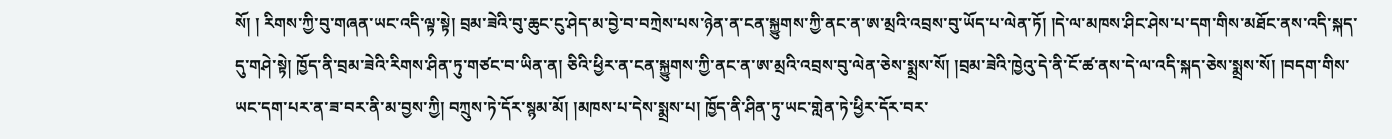སོ། ། རིགས་ཀྱི་བུ་གཞན་ཡང་འདི་ལྟ་སྟེ། བྲམ་ཟེའི་བུ་ཆུང་ངུ་ཤེད་མ་བྱེ་བ་བཀྲེས་པས་ཉེན་ན་ངན་སྐྱུགས་ཀྱི་ནང་ན་ཨ་མྲའི་འབྲས་བུ་ཡོད་པ་ལེན་ཏོ། །དེ་ལ་མཁས་ཤིང་ཤེས་པ་དག་གིས་མཐོང་ནས་འདི་སྐད་དུ་གཤེ་སྟེ། ཁྱོད་ནི་བྲམ་ཟེའི་རིགས་ཤིན་ཏུ་གཙང་བ་ཡིན་ན། ཅིའི་ཕྱིར་ན་ངན་སྐྱུགས་ཀྱི་ནང་ན་ཨ་མྲའི་འབྲས་བུ་ལེན་ཅེས་སྨྲས་སོ། །བྲམ་ཟེའི་ཁྱེའུ་དེ་ནི་ངོ་ཚ་ནས་དེ་ལ་འདི་སྐད་ཅེས་སྨྲས་སོ། །བདག་གིས་ཡང་དག་པར་ན་ཟ་བར་ནི་མ་བྱས་ཀྱི། བཀྲུས་ཏེ་དོར་སྙམ་མོ། །མཁས་པ་དེས་སྨྲས་པ། ཁྱོད་ནི་ཤིན་ཏུ་ཡང་གླེན་ཏེ་ཕྱིར་དོར་བར་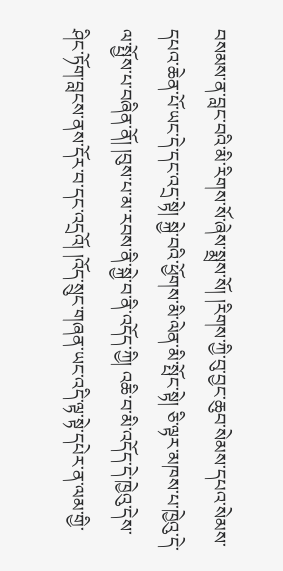བསམས་ན་བླང་བའི་མི་རིགས་སོ་ཞེས་སྨྲས་སོ། །རིགས་ཀྱི་བུ་བྱང་ཆུབ་སེམས་དཔའ་སེམས་དཔའ་ཆེན་པོ་ཡང་དེ་དང་འདྲ་སྟེ། སྐྱེ་བའི་ཕྱོགས་མི་ལེན་མི་སྤོང་སྟེ། ཅི་ལྟར་མཁས་པ་ཁྱེའུ་དེ་ལ་སྤྱོས་པ་བཞིན་ནོ། །བུས་པ་མ་རབས་ནི་སྐྱེ་བ་ནི་འདོད་ཀྱི། འཆི་བ་མི་འདོད་དེ་ཁྱེའུ་དེས་ཤིང་ཏོག་བླངས་ནས་དོར་བ་དང་འདྲའོ། །འོད་སྲུང་གཞན་ཡང་འདི་ལྟ་སྟེ་དཔེར་ན་ལམ་གྱི་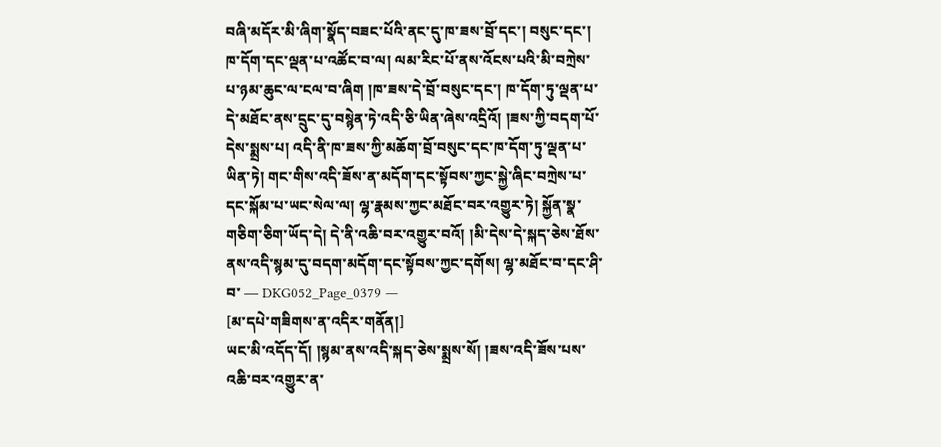བཞི་མདོར་མི་ཞིག་སྣོད་བཟང་པོའི་ནང་དུ་ཁ་ཟས་བྲོ་དང་། བསུང་དང་། ཁ་དོག་དང་ལྡན་པ་འཚོང་བ་ལ། ལམ་རིང་པོ་ནས་འོངས་པའི་མི་བཀྲེས་པ་ཉམ་ཆུང་ལ་ངལ་བ་ཞིག །ཁ་ཟས་དེ་བྲོ་བསུང་དང་། ཁ་དོག་ཏུ་ལྡན་པ་དེ་མཐོང་ནས་དྲུང་དུ་བསྙེན་ཏེ་འདི་ཅི་ཡིན་ཞེས་འདྲིའོ། །ཟས་ཀྱི་བདག་པོ་དེས་སྨྲས་པ། འདི་ནི་ཁ་ཟས་ཀྱི་མཆོག་བྲོ་བསུང་དང་ཁ་དོག་ཏུ་ལྡན་པ་ཡིན་ཏེ། གང་གིས་འདི་ཟོས་ན་མདོག་དང་སྟོབས་ཀྱང་སྐྱེ་ཞིང་བཀྲེས་པ་དང་སྐོམ་པ་ཡང་སེལ་ལ། ལྷ་རྣམས་ཀྱང་མཐོང་བར་འགྱུར་ཏེ། སྐྱོན་སྣ་གཅིག་ཅིག་ཡོད་དེ། དེ་ནི་འཆི་བར་འགྱུར་བའོ། །མི་དེས་དེ་སྐད་ཅེས་ཐོས་ནས་འདི་སྙམ་དུ་བདག་མདོག་དང་སྟོབས་ཀྱང་དགོས། ལྷ་མཐོང་བ་དང་ཤི་བ་ ― DKG052_Page_0379 ―
[མ་དཔེ་གཟིགས་ན་འདིར་གནོན།]
ཡང་མི་འདོད་དོ། །སྙམ་ནས་འདི་སྐད་ཅེས་སྨྲས་སོ། །ཟས་འདི་ཟོས་པས་འཆི་བར་འགྱུར་ན་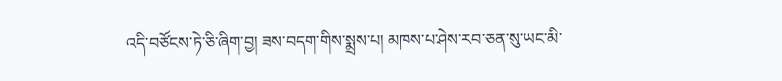འདི་བཙོངས་ཏེ་ཅི་ཞིག་བྱ། ཟས་བདག་གིས་སྨྲས་པ། མཁས་པ་ཤེས་རབ་ཅན་སུ་ཡང་མི་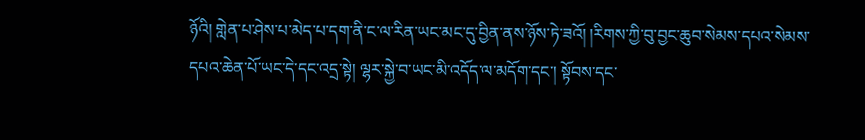ཉོའི། གླེན་པ་ཤེས་པ་མེད་པ་དག་ནི་ང་ལ་རིན་ཡང་མང་དུ་བྱིན་ནས་ཉོས་ཏེ་ཟའོ། །རིགས་ཀྱི་བུ་བྱང་ཆུབ་སེམས་དཔའ་སེམས་དཔའ་ཆེན་པོ་ཡང་དེ་དང་འདྲ་སྟེ། ལྷར་སྐྱེ་བ་ཡང་མི་འདོད་ལ་མདོག་དང་། སྟོབས་དང་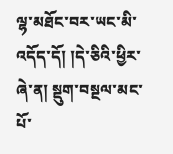ལྷ་མཐོང་བར་ཡང་མི་འདོད་དོ། །དེ་ཅིའི་ཕྱིར་ཞེ་ན། སྡུག་བསྔལ་མང་པོ་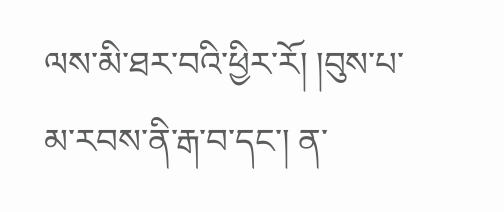ལས་མི་ཐར་བའི་ཕྱིར་རོ། །བུས་པ་མ་རབས་ནི་རྒ་བ་དང་། ན་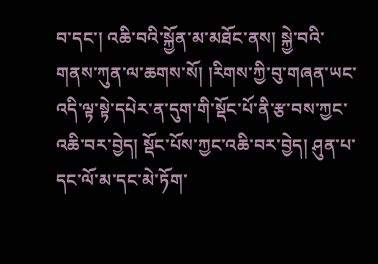བ་དང་། འཆི་བའི་སྐྱོན་མ་མཐོང་ནས། སྐྱེ་བའི་གནས་ཀུན་ལ་ཆགས་སོ། །རིགས་ཀྱི་བུ་གཞན་ཡང་འདི་ལྟ་སྟེ་དཔེར་ན་དུག་གི་སྡོང་པོ་ནི་རྩ་བས་ཀྱང་འཆི་བར་བྱེད། སྡོང་པོས་ཀྱང་འཆི་བར་བྱེད། ཤུན་པ་དང་ལོ་མ་དང་མེ་ཏོག་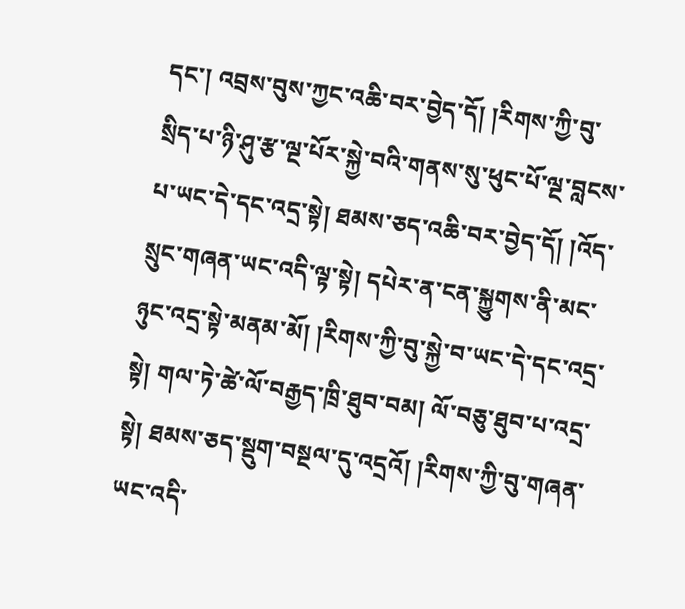དང་། འབྲས་བུས་ཀྱང་འཆི་བར་བྱེད་དོ། །རིགས་ཀྱི་བུ་སྲིད་པ་ཉི་ཤུ་རྩ་ལྔ་པོར་སྐྱེ་བའི་གནས་སུ་ཕུང་པོ་ལྔ་བླངས་པ་ཡང་དེ་དང་འདྲ་སྟེ། ཐམས་ཅད་འཆི་བར་བྱེད་དོ། །འོད་སྲུང་གཞན་ཡང་འདི་ལྟ་སྟེ། དཔེར་ན་ངན་སྐྱུགས་ནི་མང་ཉུང་འདྲ་སྟེ་མནམ་མོ། །རིགས་ཀྱི་བུ་སྐྱེ་བ་ཡང་དེ་དང་འདྲ་སྟེ། གལ་ཏེ་ཚེ་ལོ་བརྒྱད་ཁྲི་ཐུབ་བམ། ལོ་བཅུ་ཐུབ་པ་འདྲ་སྟེ། ཐམས་ཅད་སྡུག་བསྔལ་དུ་འདྲའོ། །རིགས་ཀྱི་བུ་གཞན་ཡང་འདི་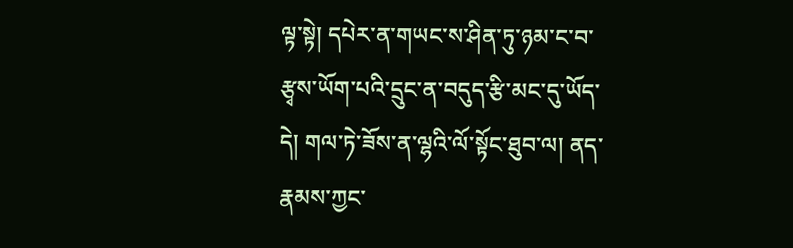ལྟ་སྟེ། དཔེར་ན་གཡང་ས་ཤིན་ཏུ་ཉམ་ང་བ་རྩྭས་ཡོག་པའི་དྲུང་ན་བདུད་རྩི་མང་དུ་ཡོད་དེ། གལ་ཏེ་ཟོས་ན་ལྷའི་ལོ་སྟོང་ཐུབ་ལ། ནད་རྣམས་ཀྱང་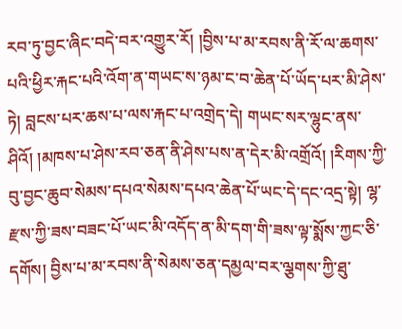རབ་ཏུ་བྱང་ཞིང་བདེ་བར་འགྱུར་རོ། །བྱིས་པ་མ་རབས་ནི་རོ་ལ་ཆགས་པའི་ཕྱིར་རྐང་པའི་འོག་ན་གཡང་ས་ཉམ་ང་བ་ཆེན་པོ་ཡོད་པར་མི་ཤེས་ཏེ། བླངས་པར་ཆས་པ་ལས་རྐང་པ་འགྲེད་དེ། གཡང་སར་ལྷུང་ནས་ཤིའོ། །མཁས་པ་ཤེས་རབ་ཅན་ནི་ཤེས་པས་ན་དེར་མི་འགྲོའོ། །རིགས་ཀྱི་བུ་བྱང་ཆུབ་སེམས་དཔའ་སེམས་དཔའ་ཆེན་པོ་ཡང་དེ་དང་འདྲ་སྟེ། ལྷ་རྫས་ཀྱི་ཟས་བཟང་པོ་ཡང་མི་འདོད་ན་མི་དག་གི་ཟས་ལྟ་སྨོས་ཀྱང་ཅི་དགོས། བྱིས་པ་མ་རབས་ནི་སེམས་ཅན་དམྱལ་བར་ལྕགས་ཀྱི་ཐུ་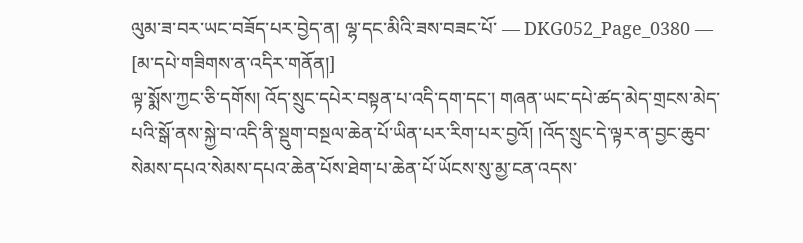ལུམ་ཟ་བར་ཡང་བཟོད་པར་བྱེད་ན། ལྷ་དང་མིའི་ཟས་བཟང་པོ་ ― DKG052_Page_0380 ―
[མ་དཔེ་གཟིགས་ན་འདིར་གནོན།]
ལྟ་སྨོས་ཀྱང་ཅི་དགོས། འོད་སྲུང་དཔེར་བསྟན་པ་འདི་དག་དང་། གཞན་ཡང་དཔེ་ཚད་མེད་གྲངས་མེད་པའི་སྒོ་ནས་སྐྱེ་བ་འདི་ནི་སྡུག་བསྔལ་ཆེན་པོ་ཡིན་པར་རིག་པར་བྱའོ། །འོད་སྲུང་དེ་ལྟར་ན་བྱང་ཆུབ་སེམས་དཔའ་སེམས་དཔའ་ཆེན་པོས་ཐེག་པ་ཆེན་པོ་ཡོངས་སུ་མྱ་ངན་འདས་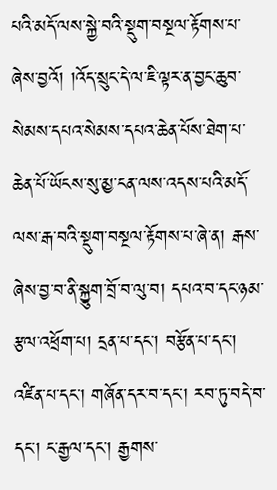པའི་མདོ་ལས་སྐྱེ་བའི་སྡུག་བསྔལ་རྟོགས་པ་ཞེས་བྱའོ། །འོད་སྲུང་དེ་ལ་ཇི་ལྟར་ན་བྱང་ཆུབ་སེམས་དཔའ་སེམས་དཔའ་ཆེན་པོས་ཐེག་པ་ཆེན་པོ་ཡོངས་སུ་མྱ་ངན་ལས་འདས་པའི་མདོ་ལས་རྒ་བའི་སྡུག་བསྔལ་རྟོགས་པ་ཞེ་ན། རྒས་ཞེས་བྱ་བ་ནི་སྐྱུག་བྲོ་བ་ལུ་བ། དཔའ་བ་དང་ཉམ་རྩལ་འཕྲོག་པ། དྲན་པ་དང་། བརྩོན་པ་དང་། འཛིན་པ་དང་། གཞོན་དར་བ་དང་། རབ་ཏུ་བདེ་བ་དང་། ང་རྒྱལ་དང་། རྒྱགས་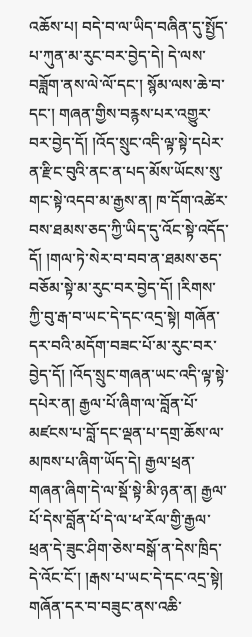འཆོས་པ། བདེ་བ་ལ་ཡིད་བཞིན་དུ་སྤྱོད་པ་ཀུན་མ་རུང་བར་བྱེད་དེ། དེ་ལས་བཟློག་ནས་ལེ་ལོ་དང་། སྙོམ་ལས་ཆེ་བ་དང་། གཞན་གྱིས་བརྙས་པར་འགྱུར་བར་བྱེད་དོ། །འོད་སྲུང་འདི་ལྟ་སྟེ་དཔེར་ན་རྫིང་བུའི་ནང་ན་པད་མོས་ཡོངས་སུ་གང་སྟེ་འདབ་མ་རྒྱས་ན། ཁ་དོག་འཚེར་བས་ཐམས་ཅད་ཀྱི་ཡིད་དུ་འོང་སྟེ་འདོད་དོ། །གལ་ཏེ་སེར་བ་བབ་ན་ཐམས་ཅད་བཅོམ་སྟེ་མ་རུང་བར་བྱེད་དོ། །རིགས་ཀྱི་བུ་རྒ་བ་ཡང་དེ་དང་འདྲ་སྟེ། གཞོན་དར་བའི་མདོག་བཟང་པོ་མ་རུང་བར་བྱེད་དོ། །འོད་སྲུང་གཞན་ཡང་འདི་ལྟ་སྟེ་དཔེར་ན། རྒྱལ་པོ་ཞིག་ལ་བློན་པོ་མཛངས་པ་བློ་དང་ལྡན་པ་དགྲ་ཆོས་ལ་མཁས་པ་ཞིག་ཡོད་དེ། རྒྱལ་ཕྲན་གཞན་ཞིག་དེ་ལ་སྡོ་སྟེ་མི་ཉན་ན། རྒྱལ་པོ་དེས་བློན་པོ་དེ་ལ་ཕ་རོལ་གྱི་རྒྱལ་ཕྲན་དེ་ཟུང་ཤིག་ཅེས་བསྒོ་ན་དེས་ཁྲིད་དེ་འོང་ངོ་། །རྒས་པ་ཡང་དེ་དང་འདྲ་སྟེ། གཞོན་དར་བ་བཟུང་ནས་འཆི་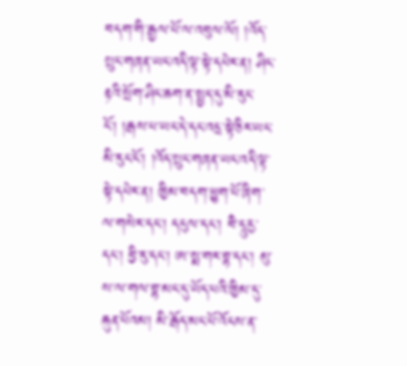བདག་གི་རྒྱལ་པོ་ལ་འབུལ་ལོ། །འོད་སྲུང་གཞན་ཡང་འདི་ལྟ་སྟེ་དཔེར་ན། ཤིང་རྟའི་སྲོག་ཤིང་ཆག་ན་སྤྱད་དུ་མི་རུང་ངོ་། །རྒས་པ་ཡང་དེ་དང་འདྲ་སྟེ་ཅིར་ཡང་མི་རུང་ངོ་། །འོད་སྲུང་གཞན་ཡང་འདི་ལྟ་སྟེ་དཔེར་ན། ཁྱིམ་བདག་ཕྱུག་པོ་ཞིག་ལ་གསེར་དང་། དངུལ་དང་། བཻ་དཱུརྱ་དང་། བྱི་རུ་དང་། ཨ་སྨ་གར་བྷ་དང་། མུ་ས་ལ་གལ་བྷ་མང་དུ་ཡོད་པའི་ཁྱིམ་དུ་རྐུན་པོའམ། མི་རྒོད་མང་པོ་འོངས་ན་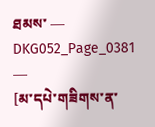ཐམས་ ― DKG052_Page_0381 ―
[མ་དཔེ་གཟིགས་ན་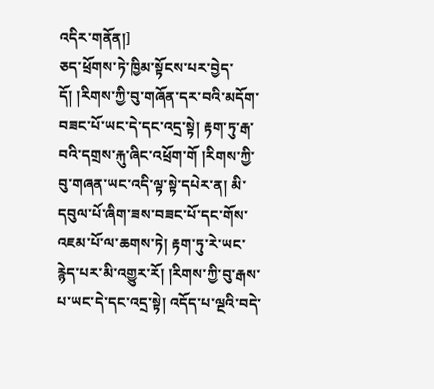འདིར་གནོན།]
ཅད་ཕྲོགས་ཏེ་ཁྱིམ་སྟོངས་པར་བྱེད་དོ། །རིགས་ཀྱི་བུ་གཞོན་དར་བའི་མདོག་བཟང་པོ་ཡང་དེ་དང་འདྲ་སྟེ། རྟག་ཏུ་རྒ་བའི་དགྲས་རྐུ་ཞིང་འཕྲོག་གོ །རིགས་ཀྱི་བུ་གཞན་ཡང་འདི་ལྟ་སྟེ་དཔེར་ན། མི་དབུལ་པོ་ཞིག་ཟས་བཟང་པོ་དང་གོས་འཇམ་པོ་ལ་ཆགས་ཏེ། རྟག་ཏུ་རེ་ཡང་རྙེད་པར་མི་འགྱུར་རོ། །རིགས་ཀྱི་བུ་རྒས་པ་ཡང་དེ་དང་འདྲ་སྟེ། འདོད་པ་ལྔའི་བདེ་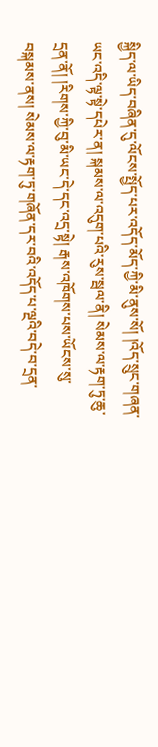སྐྱིད་ལ་ཡིད་བཞིན་དུ་ལོངས་སྤྱོད་པར་འདོད་མོད་ཀྱི་མི་ནུས་སོ། །འོད་སྲུང་གཞན་ཡང་འདི་ལྟ་སྟེ་དཔེར་ན། སྐམས་ལ་འདུག་པའི་རུས་སྦལ་ནི། སེམས་ལ་རྟག་ཏུ་ཆུ་དྲན་ནོ། །རིགས་ཀྱི་བུ་མི་ཡང་དེ་དང་འདྲ་སྟེ། རྒས་འཁོགས་པས་ཡོངས་སུ་བསྐམས་ནས། སེམས་ལ་རྟག་ཏུ་གཞོན་དར་བའི་འདོད་པ་ལྔའི་བདེ་བ་དྲན་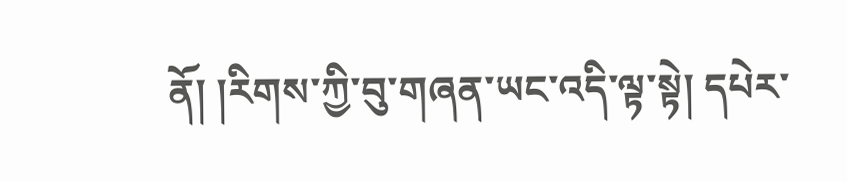ནོ། །རིགས་ཀྱི་བུ་གཞན་ཡང་འདི་ལྟ་སྟེ། དཔེར་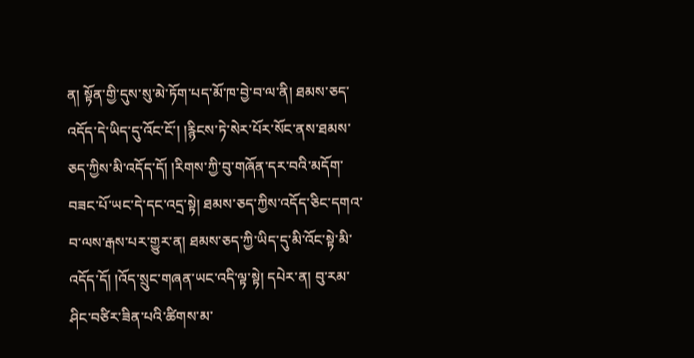ན། སྟོན་གྱི་དུས་སུ་མེ་ཏོག་པད་མོ་ཁ་བྱེ་བ་ལ་ནི། ཐམས་ཅད་འདོད་དེ་ཡིད་དུ་འོང་ངོ་། །རྙིངས་ཏེ་སེར་པོར་སོང་ནས་ཐམས་ཅད་ཀྱིས་མི་འདོད་དོ། །རིགས་ཀྱི་བུ་གཞོན་དར་བའི་མདོག་བཟང་པོ་ཡང་དེ་དང་འདྲ་སྟེ། ཐམས་ཅད་ཀྱིས་འདོད་ཅིང་དགའ་བ་ལས་རྒས་པར་གྱུར་ན། ཐམས་ཅད་ཀྱི་ཡིད་དུ་མི་འོང་སྟེ་མི་འདོད་དོ། །འོད་སྲུང་གཞན་ཡང་འདི་ལྟ་སྟེ། དཔེར་ན། བུ་རམ་ཤིང་བཙིར་ཟིན་པའི་ཚིགས་མ་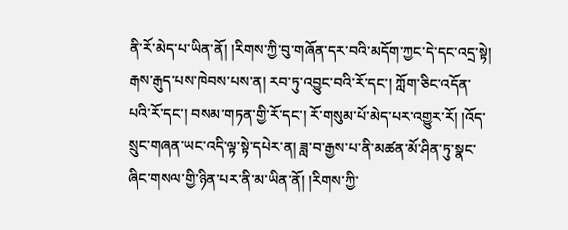ནི་རོ་མེད་པ་ཡིན་ནོ། །རིགས་ཀྱི་བུ་གཞོན་དར་བའི་མདོག་ཀྱང་དེ་དང་འདྲ་སྟེ། རྒས་རྒུད་པས་ཁེབས་པས་ན། རབ་ཏུ་འབྱུང་བའི་རོ་དང་། ཀློག་ཅིང་འདོན་པའི་རོ་དང་། བསམ་གཏན་གྱི་རོ་དང་། རོ་གསུམ་པོ་མེད་པར་འགྱུར་རོ། །འོད་སྲུང་གཞན་ཡང་འདི་ལྟ་སྟེ་དཔེར་ན། ཟླ་བ་རྒྱས་པ་ནི་མཚན་མོ་ཤིན་ཏུ་སྣང་ཞིང་གསལ་གྱི་ཉིན་པར་ནི་མ་ཡིན་ནོ། །རིགས་ཀྱི་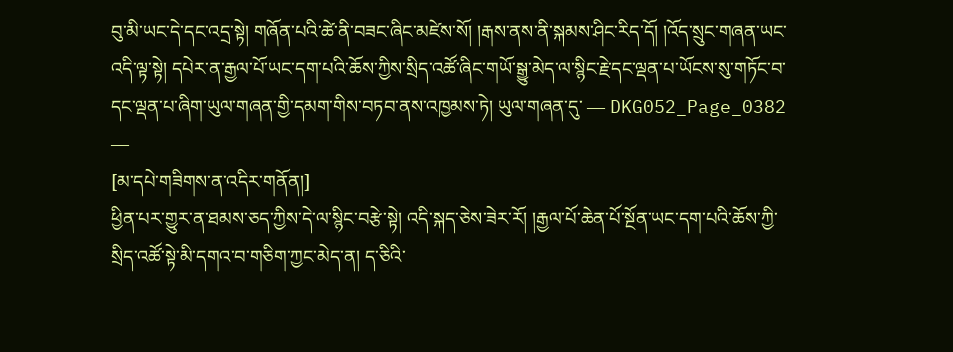བུ་མི་ཡང་དེ་དང་འདྲ་སྟེ། གཞོན་པའི་ཚེ་ནི་བཟང་ཞིང་མཛེས་སོ། །རྒས་ནས་ནི་སྐམས་ཤིང་རིད་དོ། །འོད་སྲུང་གཞན་ཡང་འདི་ལྟ་སྟེ། དཔེར་ན་རྒྱལ་པོ་ཡང་དག་པའི་ཆོས་ཀྱིས་སྲིད་འཚོ་ཞིང་གཡོ་སྒྱུ་མེད་ལ་སྙིང་རྗེ་དང་ལྡན་པ་ཡོངས་སུ་གཏོང་བ་དང་ལྡན་པ་ཞིག་ཡུལ་གཞན་གྱི་དམག་གིས་བཏབ་ནས་འཁྱམས་ཏེ། ཡུལ་གཞན་དུ་ ― DKG052_Page_0382 ―
[མ་དཔེ་གཟིགས་ན་འདིར་གནོན།]
ཕྱིན་པར་གྱུར་ན་ཐམས་ཅད་ཀྱིས་དེ་ལ་སྙིང་བརྩེ་སྟེ། འདི་སྐད་ཅེས་ཟེར་རོ། །རྒྱལ་པོ་ཆེན་པོ་སྔོན་ཡང་དག་པའི་ཆོས་ཀྱི་སྲིད་འཚོ་སྟེ་མི་དགའ་བ་གཅིག་ཀྱང་མེད་ན། ད་ཅིའི་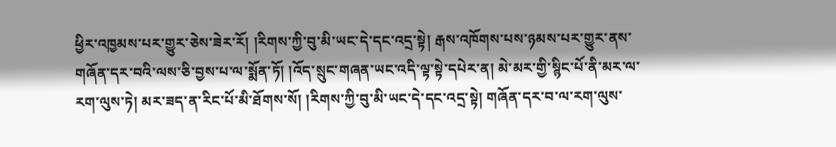ཕྱིར་འཁྱམས་པར་གྱུར་ཅེས་ཟེར་རོ། །རིགས་ཀྱི་བུ་མི་ཡང་དེ་དང་འདྲ་སྟེ། རྒས་འཁོགས་པས་ཉམས་པར་གྱུར་ནས་གཞོན་དར་བའི་ལས་ཅི་བྱས་པ་ལ་སྨོན་ཏོ། །འོད་སྲུང་གཞན་ཡང་འདི་ལྟ་སྟེ་དཔེར་ན། མེ་མར་གྱི་སྙིང་པོ་ནི་མར་ལ་རག་ལུས་ཏེ། མར་ཟད་ན་རིང་པོ་མི་ཐོགས་སོ། །རིགས་ཀྱི་བུ་མི་ཡང་དེ་དང་འདྲ་སྟེ། གཞོན་དར་བ་ལ་རག་ལུས་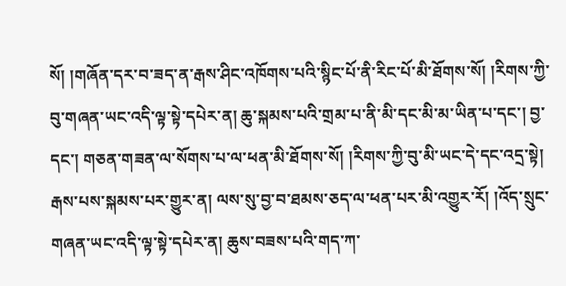སོ། །གཞོན་དར་བ་ཟད་ན་རྒས་ཤིང་འཁོགས་པའི་སྙིང་པོ་ནི་རིང་པོ་མི་ཐོགས་སོ། །རིགས་ཀྱི་བུ་གཞན་ཡང་འདི་ལྟ་སྟེ་དཔེར་ན། ཆུ་སྐམས་པའི་གྲམ་པ་ནི་མི་དང་མི་མ་ཡིན་པ་དང་། བྱ་དང་། གཅན་གཟན་ལ་སོགས་པ་ལ་ཕན་མི་ཐོགས་སོ། །རིགས་ཀྱི་བུ་མི་ཡང་དེ་དང་འདྲ་སྟེ། རྒས་པས་སྐམས་པར་གྱུར་ན། ལས་སུ་བྱ་བ་ཐམས་ཅད་ལ་ཕན་པར་མི་འགྱུར་རོ། །འོད་སྲུང་གཞན་ཡང་འདི་ལྟ་སྟེ་དཔེར་ན། ཆུས་བཟས་པའི་གད་ཀ་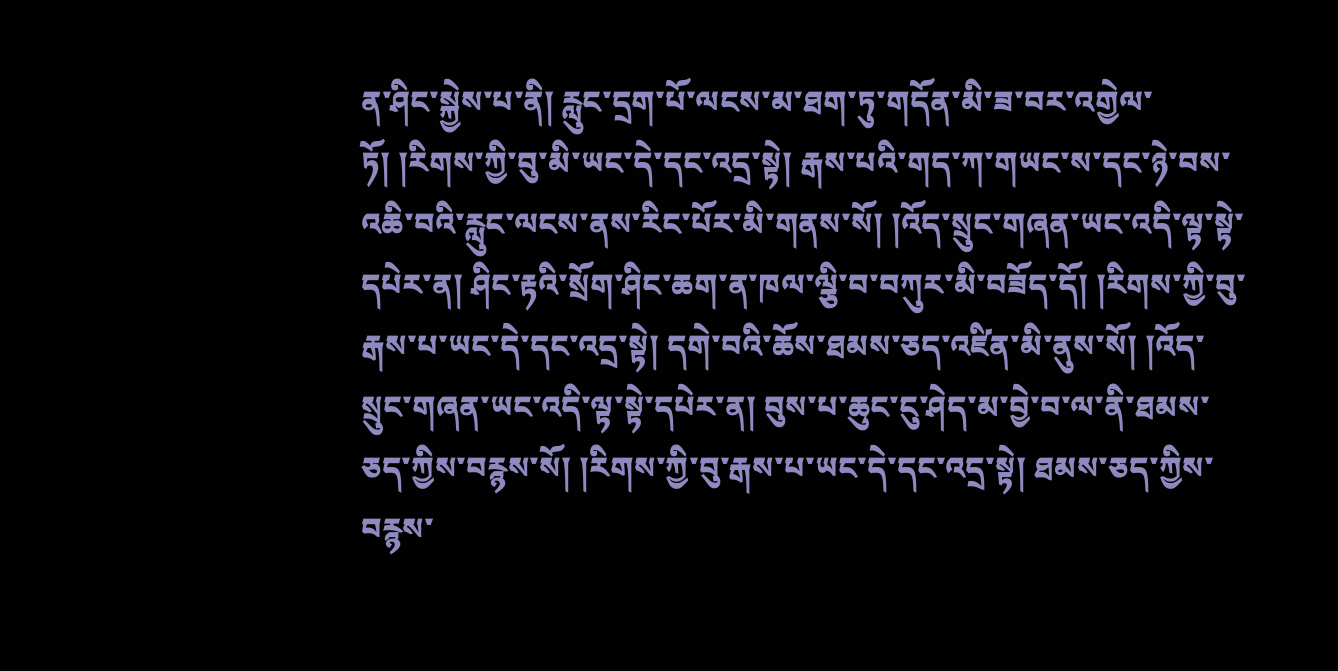ན་ཤིང་སྐྱེས་པ་ནི། རླུང་དྲག་པོ་ལངས་མ་ཐག་ཏུ་གདོན་མི་ཟ་བར་འགྱེལ་ཏོ། །རིགས་ཀྱི་བུ་མི་ཡང་དེ་དང་འདྲ་སྟེ། རྒས་པའི་གད་ཀ་གཡང་ས་དང་ཉེ་བས་འཆི་བའི་རླུང་ལངས་ནས་རིང་པོར་མི་གནས་སོ། །འོད་སྲུང་གཞན་ཡང་འདི་ལྟ་སྟེ་དཔེར་ན། ཤིང་རྟའི་སྲོག་ཤིང་ཆག་ན་ཁལ་ལྕི་བ་བཀུར་མི་བཟོད་དོ། །རིགས་ཀྱི་བུ་རྒས་པ་ཡང་དེ་དང་འདྲ་སྟེ། དགེ་བའི་ཆོས་ཐམས་ཅད་འཛིན་མི་ནུས་སོ། །འོད་སྲུང་གཞན་ཡང་འདི་ལྟ་སྟེ་དཔེར་ན། བུས་པ་ཆུང་ངུ་ཤེད་མ་བྱེ་བ་ལ་ནི་ཐམས་ཅད་ཀྱིས་བརྙས་སོ། །རིགས་ཀྱི་བུ་རྒས་པ་ཡང་དེ་དང་འདྲ་སྟེ། ཐམས་ཅད་ཀྱིས་བརྙས་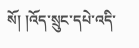སོ། །འོད་སྲུང་དཔེ་འདི་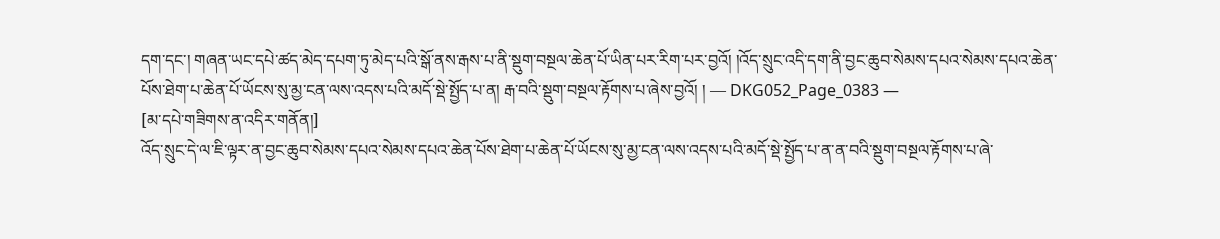དག་དང་། གཞན་ཡང་དཔེ་ཚད་མེད་དཔག་ཏུ་མེད་པའི་སྒོ་ནས་རྒས་པ་ནི་སྡུག་བསྔལ་ཆེན་པོ་ཡིན་པར་རིག་པར་བྱའོ། །འོད་སྲུང་འདི་དག་ནི་བྱང་ཆུབ་སེམས་དཔའ་སེམས་དཔའ་ཆེན་པོས་ཐེག་པ་ཆེན་པོ་ཡོངས་སུ་མྱ་ངན་ལས་འདས་པའི་མདོ་སྡེ་སྤྱོད་པ་ན། རྒ་བའི་སྡུག་བསྔལ་རྟོགས་པ་ཞེས་བྱའོ། ། ― DKG052_Page_0383 ―
[མ་དཔེ་གཟིགས་ན་འདིར་གནོན།]
འོད་སྲུང་དེ་ལ་ཇི་ལྟར་ན་བྱང་ཆུབ་སེམས་དཔའ་སེམས་དཔའ་ཆེན་པོས་ཐེག་པ་ཆེན་པོ་ཡོངས་སུ་མྱ་ངན་ལས་འདས་པའི་མདོ་སྡེ་སྤྱོད་པ་ན་ན་བའི་སྡུག་བསྔལ་རྟོགས་པ་ཞེ་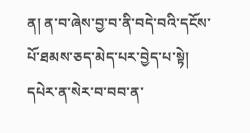ན། ན་བ་ཞེས་བྱ་བ་ནི་བདེ་བའི་དངོས་པོ་ཐམས་ཅད་མེད་པར་བྱེད་པ་སྟེ། དཔེར་ན་སེར་བ་བབ་ན་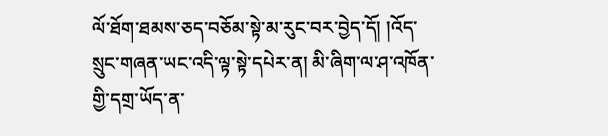ལོ་ཐོག་ཐམས་ཅད་བཅོམ་སྟེ་མ་རུང་བར་བྱེད་དོ། །འོད་སྲུང་གཞན་ཡང་འདི་ལྟ་སྟེ་དཔེར་ན། མི་ཞིག་ལ་ཤ་འཁོན་གྱི་དགྲ་ཡོད་ན་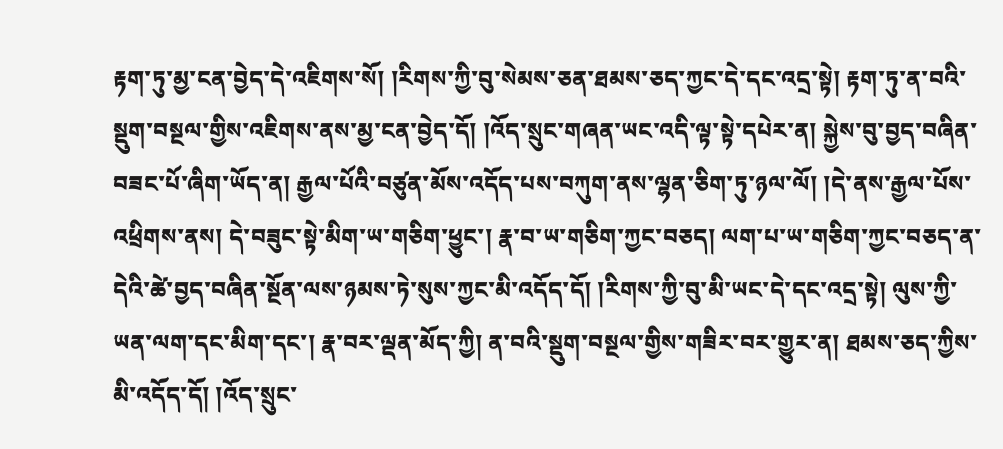རྟག་ཏུ་མྱ་ངན་བྱེད་དེ་འཇིགས་སོ། །རིགས་ཀྱི་བུ་སེམས་ཅན་ཐམས་ཅད་ཀྱང་དེ་དང་འདྲ་སྟེ། རྟག་ཏུ་ན་བའི་སྡུག་བསྔལ་གྱིས་འཇིགས་ནས་མྱ་ངན་བྱེད་དོ། །འོད་སྲུང་གཞན་ཡང་འདི་ལྟ་སྟེ་དཔེར་ན། སྐྱེས་བུ་བྱད་བཞིན་བཟང་པོ་ཞིག་ཡོད་ན། རྒྱལ་པོའི་བཙུན་མོས་འདོད་པས་བཀུག་ནས་ལྷན་ཅིག་ཏུ་ཉལ་ལོ། །དེ་ནས་རྒྱལ་པོས་འཕྲིགས་ནས། དེ་བཟུང་སྟེ་མིག་ཡ་གཅིག་ཕྱུང་། རྣ་བ་ཡ་གཅིག་ཀྱང་བཅད། ལག་པ་ཡ་གཅིག་ཀྱང་བཅད་ན་དེའི་ཚེ་བྱད་བཞིན་སྔོན་ལས་ཉམས་ཏེ་སུས་ཀྱང་མི་འདོད་དོ། །རིགས་ཀྱི་བུ་མི་ཡང་དེ་དང་འདྲ་སྟེ། ལུས་ཀྱི་ཡན་ལག་དང་མིག་དང་། རྣ་བར་ལྡན་མོད་ཀྱི། ན་བའི་སྡུག་བསྔལ་གྱིས་གཟིར་བར་གྱུར་ན། ཐམས་ཅད་ཀྱིས་མི་འདོད་དོ། །འོད་སྲུང་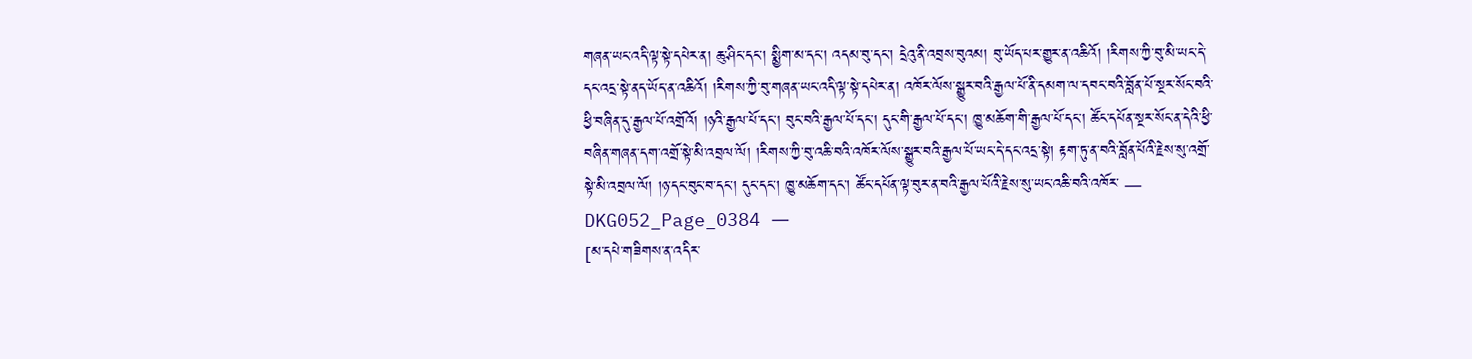གཞན་ཡང་འདི་ལྟ་སྟེ་དཔེར་ན། ཆུ་ཤིང་དང་། སྨྱིག་མ་དང་། འདམ་བུ་དང་། དྲེའུ་ནི་འབྲས་བུའམ། བུ་ཡོད་པར་གྱུར་ན་འཆིའོ། །རིགས་ཀྱི་བུ་མི་ཡང་དེ་དང་འདྲ་སྟེ་ནད་ཡོད་ན་འཆིའོ། །རིགས་ཀྱི་བུ་གཞན་ཡང་འདི་ལྟ་སྟེ་དཔེར་ན། འཁོར་ལོས་སྒྱུར་བའི་རྒྱལ་པོ་ནི་དམག་ལ་དབང་བའི་བློན་པོ་སྔར་སོང་བའི་ཕྱི་བཞིན་དུ་རྒྱལ་པོ་འགྲོའོ། །ཉའི་རྒྱལ་པོ་དང་། བུང་བའི་རྒྱལ་པོ་དང་། དུང་གི་རྒྱལ་པོ་དང་། ཁྱུ་མཆོག་གི་རྒྱལ་པོ་དང་། ཚོང་དཔོན་སྔར་སོང་ན་དེའི་ཕྱི་བཞིན་གཞན་དག་འགྲོ་སྟེ་མི་འབྲལ་ལོ། །རིགས་ཀྱི་བུ་འཆི་བའི་འཁོར་ལོས་སྒྱུར་བའི་རྒྱལ་པོ་ཡང་དེ་དང་འདྲ་སྟེ། རྟག་ཏུ་ན་བའི་བློན་པོའི་རྗེས་སུ་འགྲོ་སྟེ་མི་འབྲལ་ལོ། །ཉ་དང་བུང་བ་དང་། དུང་དང་། ཁྱུ་མཆོག་དང་། ཚོང་དཔོན་ལྟ་བུར་ན་བའི་རྒྱལ་པོའི་རྗེས་སུ་ཡང་འཆི་བའི་འཁོར་ ― DKG052_Page_0384 ―
[མ་དཔེ་གཟིགས་ན་འདིར་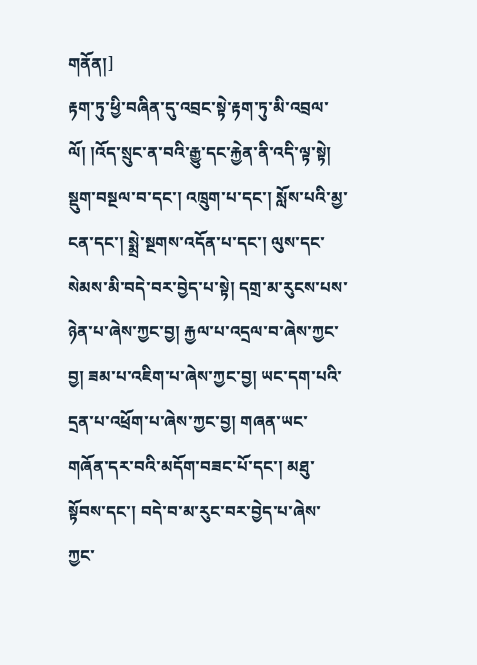གནོན།]
རྟག་ཏུ་ཕྱི་བཞིན་དུ་འབྲང་སྟེ་རྟག་ཏུ་མི་འབྲལ་ལོ། །འོད་སྲུང་ན་བའི་རྒྱུ་དང་རྐྱེན་ནི་འདི་ལྟ་སྟེ། སྡུག་བསྔལ་བ་དང་། འཁྲུག་པ་དང་། སློས་པའི་མྱ་ངན་དང་། སྨྲེ་སྔགས་འདོན་པ་དང་། ལུས་དང་སེམས་མི་བདེ་བར་བྱེད་པ་སྟེ། དགྲ་མ་རུངས་པས་ཉེན་པ་ཞེས་ཀྱང་བྱ། རྐྱལ་པ་འདྲལ་བ་ཞེས་ཀྱང་བྱ། ཟམ་པ་འཇིག་པ་ཞེས་ཀྱང་བྱ། ཡང་དག་པའི་དྲན་པ་འཕྲོག་པ་ཞེས་ཀྱང་བྱ། གཞན་ཡང་གཞོན་དར་བའི་མདོག་བཟང་པོ་དང་། མཐུ་སྟོབས་དང་། བདེ་བ་མ་རུང་བར་བྱེད་པ་ཞེས་ཀྱང་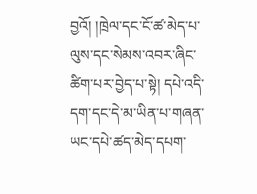བྱའོ། །ཁྲེལ་དང་ངོ་ཚ་མེད་པ་ལུས་དང་སེམས་འབར་ཞིང་ཚིག་པར་བྱེད་པ་སྟེ། དཔེ་འདི་དག་དང་དེ་མ་ཡིན་པ་གཞན་ཡང་དཔེ་ཚད་མེད་དཔག་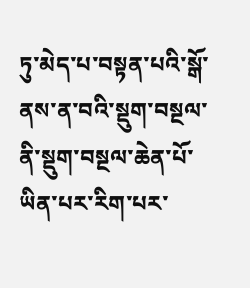ཏུ་མེད་པ་བསྟན་པའི་སྒོ་ནས་ན་བའི་སྡུག་བསྔལ་ནི་སྡུག་བསྔལ་ཆེན་པོ་ཡིན་པར་རིག་པར་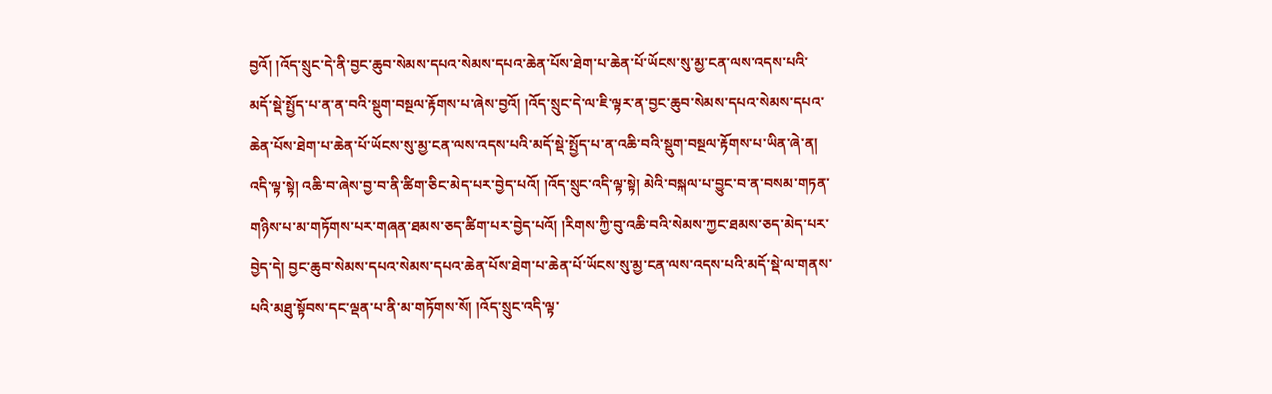བྱའོ། །འོད་སྲུང་དེ་ནི་བྱང་ཆུབ་སེམས་དཔའ་སེམས་དཔའ་ཆེན་པོས་ཐེག་པ་ཆེན་པོ་ཡོངས་སུ་མྱ་ངན་ལས་འདས་པའི་མདོ་སྡེ་སྤྱོད་པ་ན་ན་བའི་སྡུག་བསྔལ་རྟོགས་པ་ཞེས་བྱའོ། །འོད་སྲུང་དེ་ལ་ཇི་ལྟར་ན་བྱང་ཆུབ་སེམས་དཔའ་སེམས་དཔའ་ཆེན་པོས་ཐེག་པ་ཆེན་པོ་ཡོངས་སུ་མྱ་ངན་ལས་འདས་པའི་མདོ་སྡེ་སྤྱོད་པ་ན་འཆི་བའི་སྡུག་བསྔལ་རྟོགས་པ་ཡིན་ཞེ་ན། འདི་ལྟ་སྟེ། འཆི་བ་ཞེས་བྱ་བ་ནི་ཚིག་ཅིང་མེད་པར་བྱེད་པའོ། །འོད་སྲུང་འདི་ལྟ་སྟེ། མེའི་བསྐལ་པ་བྱུང་བ་ན་བསམ་གཏན་གཉིས་པ་མ་གཏོགས་པར་གཞན་ཐམས་ཅད་ཚིག་པར་བྱེད་པའོ། །རིགས་ཀྱི་བུ་འཆི་བའི་སེམས་ཀྱང་ཐམས་ཅད་མེད་པར་བྱེད་དེ། བྱང་ཆུབ་སེམས་དཔའ་སེམས་དཔའ་ཆེན་པོས་ཐེག་པ་ཆེན་པོ་ཡོངས་སུ་མྱ་ངན་ལས་འདས་པའི་མདོ་སྡེ་ལ་གནས་པའི་མཐུ་སྟོབས་དང་ལྡན་པ་ནི་མ་གཏོགས་སོ། །འོད་སྲུང་འདི་ལྟ་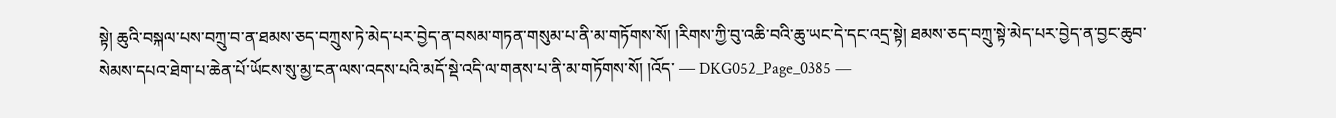སྟེ། ཆུའི་བསྐལ་པས་བཀྲུ་བ་ན་ཐམས་ཅད་བཀྲུས་ཏེ་མེད་པར་བྱེད་ན་བསམ་གཏན་གསུམ་པ་ནི་མ་གཏོགས་སོ། །རིགས་ཀྱི་བུ་འཆི་བའི་ཆུ་ཡང་དེ་དང་འདྲ་སྟེ། ཐམས་ཅད་བཀྲུ་སྟེ་མེད་པར་བྱེད་ན་བྱང་ཆུབ་སེམས་དཔའ་ཐེག་པ་ཆེན་པོ་ཡོངས་སུ་མྱ་ངན་ལས་འདས་པའི་མདོ་སྡེ་འདི་ལ་གནས་པ་ནི་མ་གཏོགས་སོ། །འོད་ ― DKG052_Page_0385 ―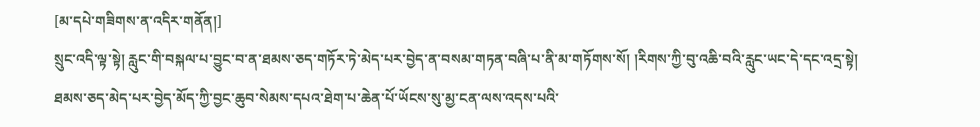[མ་དཔེ་གཟིགས་ན་འདིར་གནོན།]
སྲུང་འདི་ལྟ་སྟེ། རླུང་གི་བསྐལ་པ་བྱུང་བ་ན་ཐམས་ཅད་གཏོར་ཏེ་མེད་པར་བྱེད་ན་བསམ་གཏན་བཞི་པ་ནི་མ་གཏོགས་སོ། །རིགས་ཀྱི་བུ་འཆི་བའི་རླུང་ཡང་དེ་དང་འདྲ་སྟེ། ཐམས་ཅད་མེད་པར་བྱེད་མོད་ཀྱི་བྱང་ཆུབ་སེམས་དཔའ་ཐེག་པ་ཆེན་པོ་ཡོངས་སུ་མྱ་ངན་ལས་འདས་པའི་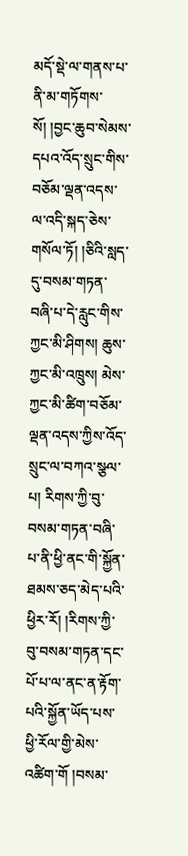མདོ་སྡེ་ལ་གནས་པ་ནི་མ་གཏོགས་སོ། །བྱང་ཆུབ་སེམས་དཔའ་འོད་སྲུང་གིས་བཅོམ་ལྡན་འདས་ལ་འདི་སྐད་ཅེས་གསོལ་ཏོ། །ཅིའི་སླད་དུ་བསམ་གཏན་བཞི་པ་དེ་རླུང་གིས་ཀྱང་མི་ཤིགས། ཆུས་ཀྱང་མི་འཁྲུས། མེས་ཀྱང་མི་ཚིག་བཅོམ་ལྡན་འདས་ཀྱིས་འོད་སྲུང་ལ་བཀའ་སྩལ་པ། རིགས་ཀྱི་བུ་བསམ་གཏན་བཞི་པ་ནི་ཕྱི་ནང་གི་སྐྱོན་ཐམས་ཅད་མེད་པའི་ཕྱིར་རོ། །རིགས་ཀྱི་བུ་བསམ་གཏན་དང་པོ་པ་ལ་ནང་ན་རྟོག་པའི་སྐྱོན་ཡོད་པས་ཕྱི་རོལ་གྱི་མེས་འཚིག་གོ །བསམ་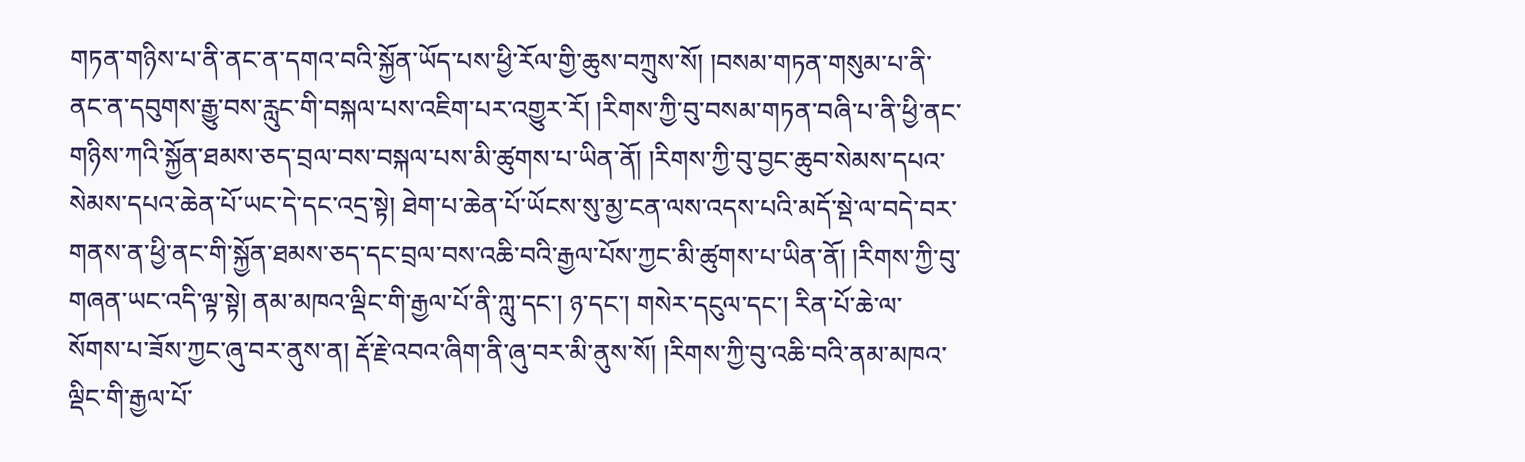གཏན་གཉིས་པ་ནི་ནང་ན་དགའ་བའི་སྐྱོན་ཡོད་པས་ཕྱི་རོལ་གྱི་ཆུས་བཀྲུས་སོ། །བསམ་གཏན་གསུམ་པ་ནི་ནང་ན་དབུགས་རྒྱུ་བས་རླུང་གི་བསྐལ་པས་འཇིག་པར་འགྱུར་རོ། །རིགས་ཀྱི་བུ་བསམ་གཏན་བཞི་པ་ནི་ཕྱི་ནང་གཉིས་ཀའི་སྐྱོན་ཐམས་ཅད་བྲལ་བས་བསྐལ་པས་མི་ཚུགས་པ་ཡིན་ནོ། །རིགས་ཀྱི་བུ་བྱང་ཆུབ་སེམས་དཔའ་སེམས་དཔའ་ཆེན་པོ་ཡང་དེ་དང་འདྲ་སྟེ། ཐེག་པ་ཆེན་པོ་ཡོངས་སུ་མྱ་ངན་ལས་འདས་པའི་མདོ་སྡེ་ལ་བདེ་བར་གནས་ན་ཕྱི་ནང་གི་སྐྱོན་ཐམས་ཅད་དང་བྲལ་བས་འཆི་བའི་རྒྱལ་པོས་ཀྱང་མི་ཚུགས་པ་ཡིན་ནོ། །རིགས་ཀྱི་བུ་གཞན་ཡང་འདི་ལྟ་སྟེ། ནམ་མཁའ་ལྡིང་གི་རྒྱལ་པོ་ནི་ཀླུ་དང་། ཉ་དང་། གསེར་དངུལ་དང་། རིན་པོ་ཆེ་ལ་སོགས་པ་ཟོས་ཀྱང་ཞུ་བར་ནུས་ན། རྡོ་རྗེ་འབའ་ཞིག་ནི་ཞུ་བར་མི་ནུས་སོ། །རིགས་ཀྱི་བུ་འཆི་བའི་ནམ་མཁའ་ལྡིང་གི་རྒྱལ་པོ་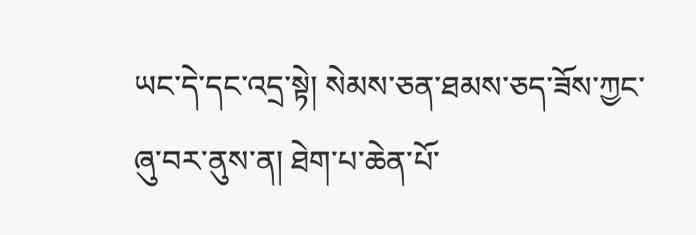ཡང་དེ་དང་འདྲ་སྟེ། སེམས་ཅན་ཐམས་ཅད་ཟོས་ཀྱང་ཞུ་བར་ནུས་ན། ཐེག་པ་ཆེན་པོ་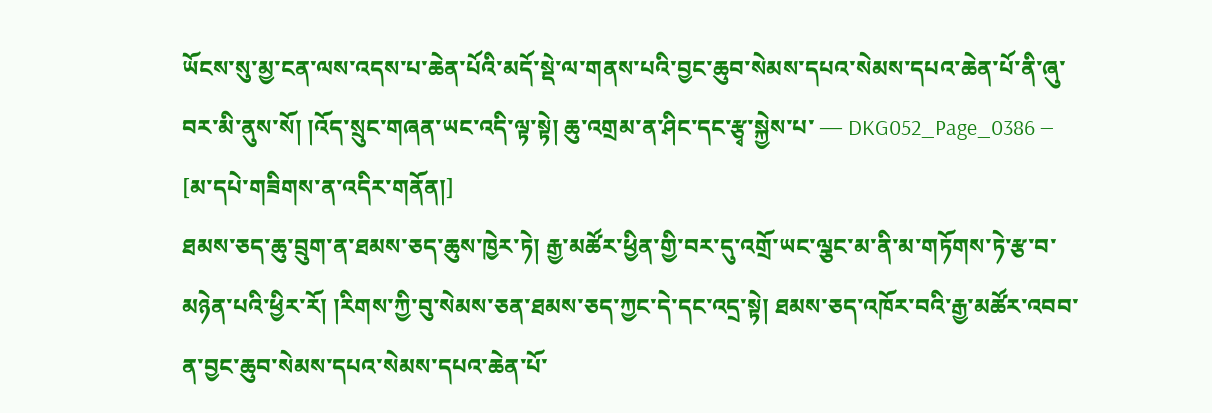ཡོངས་སུ་མྱ་ངན་ལས་འདས་པ་ཆེན་པོའི་མདོ་སྡེ་ལ་གནས་པའི་བྱང་ཆུབ་སེམས་དཔའ་སེམས་དཔའ་ཆེན་པོ་ནི་ཞུ་བར་མི་ནུས་སོ། །འོད་སྲུང་གཞན་ཡང་འདི་ལྟ་སྟེ། ཆུ་འགྲམ་ན་ཤིང་དང་རྩྭ་སྐྱེས་པ་ ― DKG052_Page_0386 ―
[མ་དཔེ་གཟིགས་ན་འདིར་གནོན།]
ཐམས་ཅད་ཆུ་བྲུག་ན་ཐམས་ཅད་ཆུས་ཁྱེར་ཏེ། རྒྱ་མཚོར་ཕྱིན་གྱི་བར་དུ་འགྲོ་ཡང་ལྕང་མ་ནི་མ་གཏོགས་ཏེ་རྩ་བ་མཉེན་པའི་ཕྱིར་རོ། །རིགས་ཀྱི་བུ་སེམས་ཅན་ཐམས་ཅད་ཀྱང་དེ་དང་འདྲ་སྟེ། ཐམས་ཅད་འཁོར་བའི་རྒྱ་མཚོར་འབབ་ན་བྱང་ཆུབ་སེམས་དཔའ་སེམས་དཔའ་ཆེན་པོ་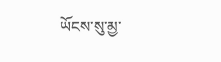ཡོངས་སུ་མྱ་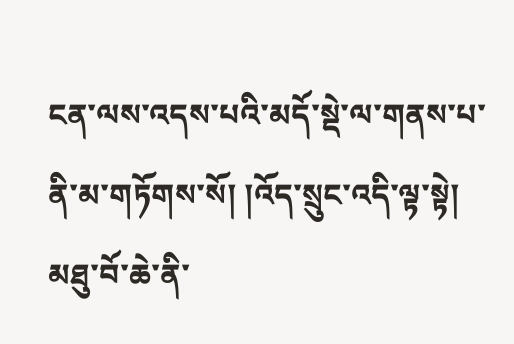ངན་ལས་འདས་པའི་མདོ་སྡེ་ལ་གནས་པ་ནི་མ་གཏོགས་སོ། །འོད་སྲུང་འདི་ལྟ་སྟེ། མཐུ་བོ་ཆེ་ནི་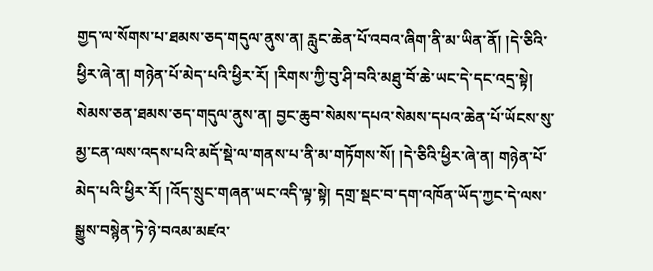གྱད་ལ་སོགས་པ་ཐམས་ཅད་གདུལ་ནུས་ན། རླུང་ཆེན་པོ་འབའ་ཞིག་ནི་མ་ཡིན་ནོ། །དེ་ཅིའི་ཕྱིར་ཞེ་ན། གཉེན་པོ་མེད་པའི་ཕྱིར་རོ། །རིགས་ཀྱི་བུ་ཤི་བའི་མཐུ་བོ་ཆེ་ཡང་དེ་དང་འདྲ་སྟེ། སེམས་ཅན་ཐམས་ཅད་གདུལ་ནུས་ན། བྱང་ཆུབ་སེམས་དཔའ་སེམས་དཔའ་ཆེན་པོ་ཡོངས་སུ་མྱ་ངན་ལས་འདས་པའི་མདོ་སྡེ་ལ་གནས་པ་ནི་མ་གཏོགས་སོ། །དེ་ཅིའི་ཕྱིར་ཞེ་ན། གཉེན་པོ་མེད་པའི་ཕྱིར་རོ། །འོད་སྲུང་གཞན་ཡང་འདི་ལྟ་སྟེ། དགྲ་སྡང་བ་དག་འཁོན་ཡོད་ཀྱང་དེ་ལས་སྒྱུས་བསྙེན་ཏེ་ཉེ་བའམ་མཛའ་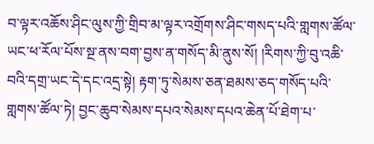བ་ལྟར་འཆོས་ཤིང་ལུས་ཀྱི་གྲིབ་མ་ལྟར་འགྲོགས་ཤིང་གསད་པའི་གླགས་ཚོལ་ཡང་ཕ་རོལ་པོས་སྔ་ནས་བག་བྱས་ན་གསོད་མི་ནུས་སོ། །རིགས་ཀྱི་བུ་འཆི་བའི་དགྲ་ཡང་དེ་དང་འདྲ་སྟེ། རྟག་ཏུ་སེམས་ཅན་ཐམས་ཅད་གསོད་པའི་གླགས་ཚོལ་ཏེ། བྱང་ཆུབ་སེམས་དཔའ་སེམས་དཔའ་ཆེན་པོ་ཐེག་པ་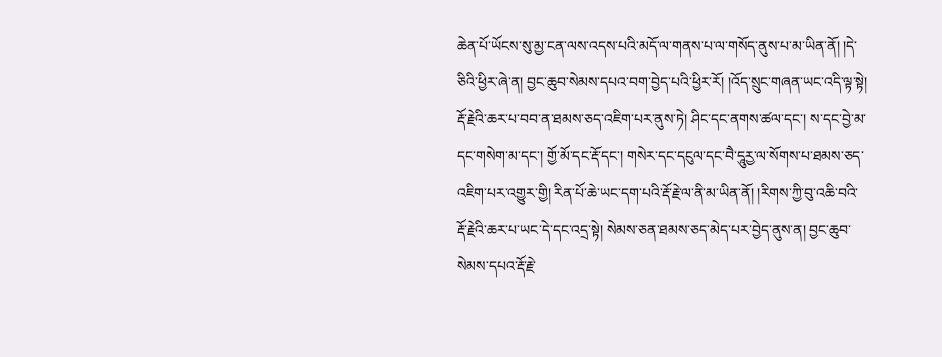ཆེན་པོ་ཡོངས་སུ་མྱ་ངན་ལས་འདས་པའི་མདོ་ལ་གནས་པ་ལ་གསོད་ནུས་པ་མ་ཡིན་ནོ། །དེ་ཅིའི་ཕྱིར་ཞེ་ན། བྱང་ཆུབ་སེམས་དཔའ་བག་བྱེད་པའི་ཕྱིར་རོ། །འོད་སྲུང་གཞན་ཡང་འདི་ལྟ་སྟེ། རྡོ་རྗེའི་ཆར་པ་བབ་ན་ཐམས་ཅད་འཇིག་པར་ནུས་ཏེ། ཤིང་དང་ནགས་ཚལ་དང་། ས་དང་བྱེ་མ་དང་གསེག་མ་དང་། གྱོ་མོ་དང་རྡོ་དང་། གསེར་དང་དངུལ་དང་བཻ་དཱུརྱ་ལ་སོགས་པ་ཐམས་ཅད་འཇིག་པར་འགྱུར་གྱི། རིན་པོ་ཆེ་ཡང་དག་པའི་རྡོ་རྗེ་ལ་ནི་མ་ཡིན་ནོ། །རིགས་ཀྱི་བུ་འཆི་བའི་རྡོ་རྗེའི་ཆར་པ་ཡང་དེ་དང་འདྲ་སྟེ། སེམས་ཅན་ཐམས་ཅད་མེད་པར་བྱེད་ནུས་ན། བྱང་ཆུབ་སེམས་དཔའ་རྡོ་རྗེ་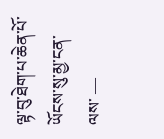ལྟ་བུ་ཐེག་པ་ཆེན་པོ་ཡོངས་སུ་མྱ་ངན་ལས་ ―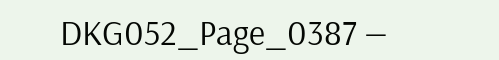DKG052_Page_0387 ―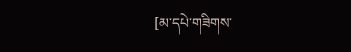[མ་དཔེ་གཟིགས་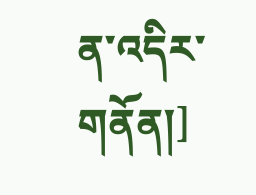ན་འདིར་གནོན།]